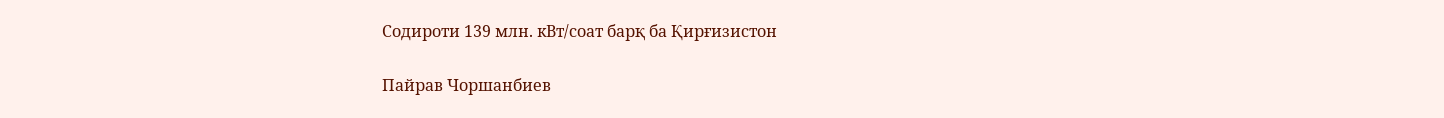Содироти 139 млн. кВт/соат барқ ба Қирғизистон

Пайрав Чоршанбиев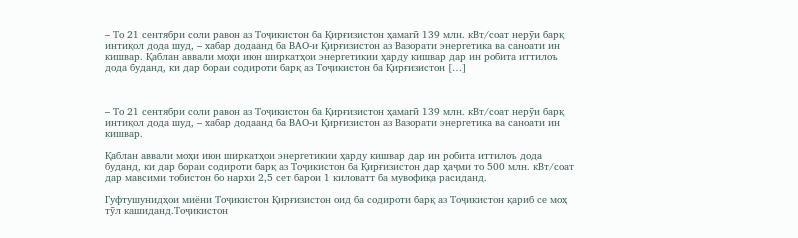– То 21 сентябри соли равон аз Тоҷикистон ба Қирғизистон ҳамагӣ 139 млн. кВт/соат нерӯи барқ интиқол дода шуд, – хабар додаанд ба ВАО-и Қирғизистон аз Вазорати энергетика ва саноати ин кишвар. Қаблан аввали моҳи июн ширкатҳои энергетикии ҳарду кишвар дар ин робита иттилоъ дода буданд, ки дар бораи содироти барқ аз Тоҷикистон ба Қирғизистон […]



– То 21 сентябри соли равон аз Тоҷикистон ба Қирғизистон ҳамагӣ 139 млн. кВт/соат нерӯи барқ интиқол дода шуд, – хабар додаанд ба ВАО-и Қирғизистон аз Вазорати энергетика ва саноати ин кишвар.

Қаблан аввали моҳи июн ширкатҳои энергетикии ҳарду кишвар дар ин робита иттилоъ дода буданд, ки дар бораи содироти барқ аз Тоҷикистон ба Қирғизистон дар ҳаҷми то 500 млн. кВт/соат дар мавсими тобистон бо нархи 2,5 сет барои 1 киловатт ба мувофиқа расиданд.

Гуфтушунидҳои миёни Тоҷикистон Қирғизистон оид ба содироти барқ аз Тоҷикистон қариб се моҳ тӯл кашиданд.Тоҷикистон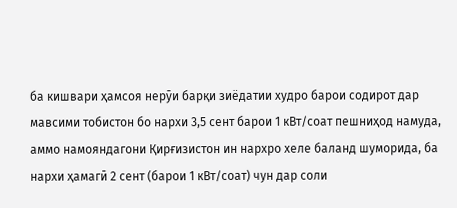ба кишвари ҳамсоя нерӯи барқи зиёдатии худро барои содирот дар мавсими тобистон бо нархи 3,5 сент барои 1 кВт/соат пешниҳод намуда, аммо намояндагони Қирғизистон ин нархро хеле баланд шуморида, ба нархи ҳамагӣ 2 сент (барои 1 кВт/соат) чун дар соли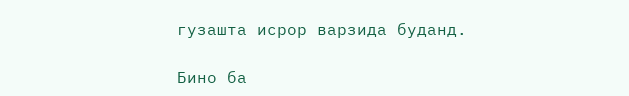гузашта исрор варзида буданд.

Бино ба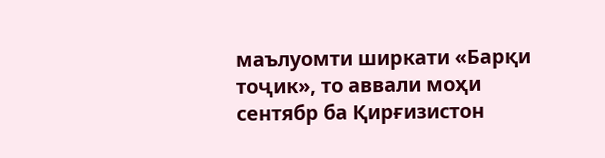маълуомти ширкати «Барқи тоҷик», то аввали моҳи сентябр ба Қирғизистон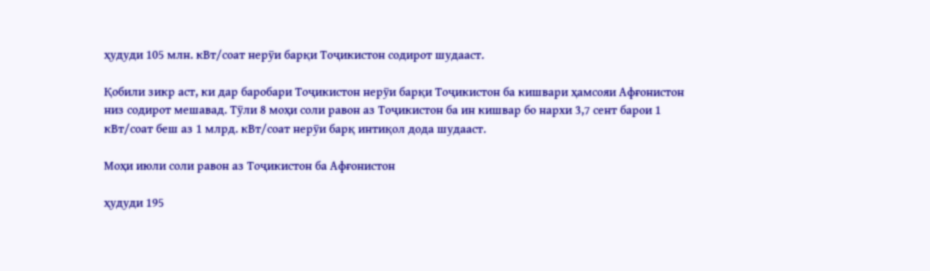ҳудуди 105 млн. кВт/соат нерӯи барқи Тоҷикистон содирот шудааст.

Қобили зикр аст, ки дар баробари Тоҷикистон нерӯи барқи Тоҷикистон ба кишвари ҳамсояи Афғонистон низ содирот мешавад. Тӯли 8 моҳи соли равон аз Тоҷикистон ба ин кишвар бо нархи 3,7 сент барои 1 кВт/соат беш аз 1 млрд. кВт/соат нерӯи барқ интиқол дода шудааст.

Моҳи июли соли равон аз Тоҷикистон ба Афғонистон

ҳудуди 195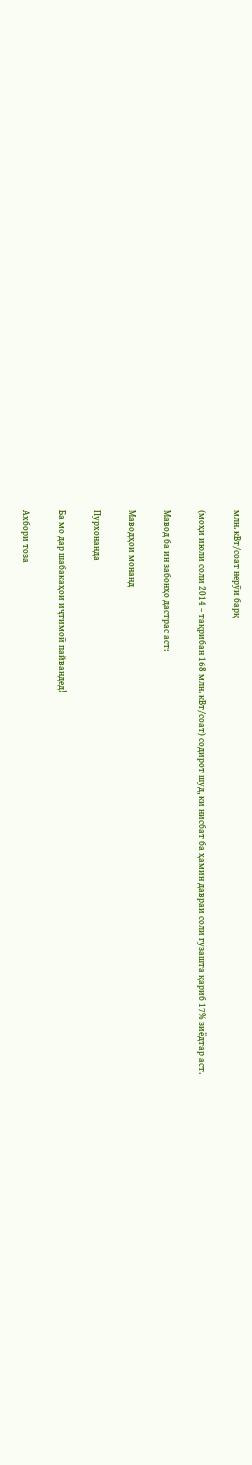млн. кВт/соат нерӯи барқ

(моҳи июли соли 2014 – тақрибан 168 млн. кВт/соат) содирот шуд, ки нисбат ба ҳамин давраи соли гузашта қариб 17% зиёдтар аст.

Мавод ба ин забонҳо дастрас аст:

Маводҳои монанд

Пурхонанда

Ба мо дар шабакаҳои иҷтимоӣ пайвандед!

Ахбори тоза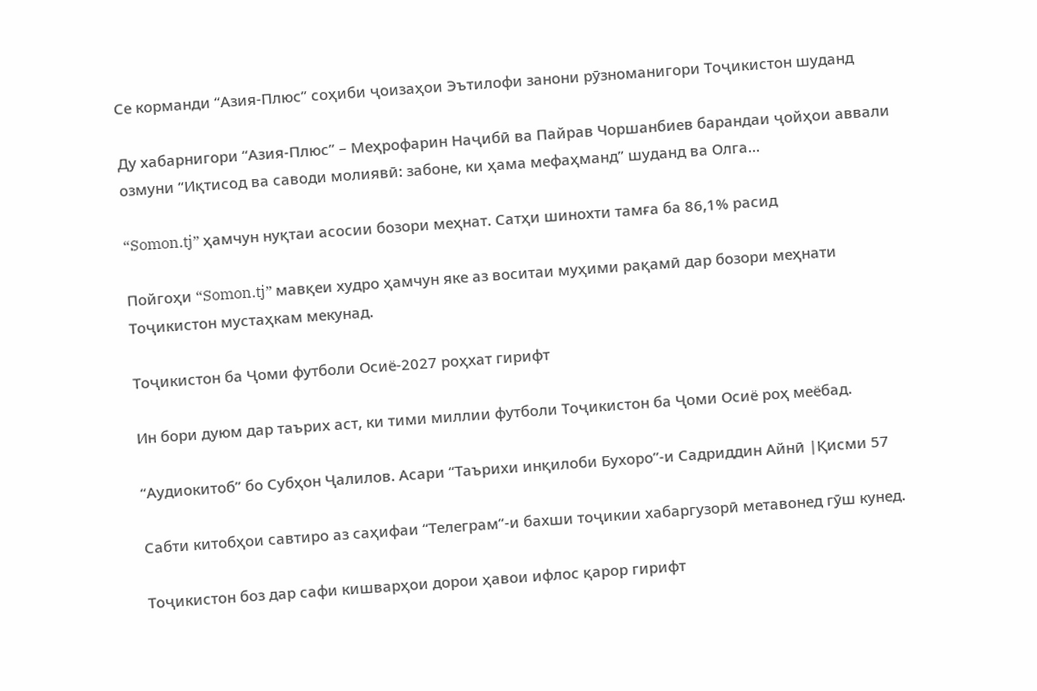Се корманди “Азия-Плюс” соҳиби ҷоизаҳои Эътилофи занони рӯзноманигори Тоҷикистон шуданд

Ду хабарнигори “Азия-Плюс” – Меҳрофарин Наҷибӣ ва Пайрав Чоршанбиев барандаи ҷойҳои аввали озмуни “Иқтисод ва саводи молиявӣ: забоне, ки ҳама мефаҳманд” шуданд ва Олга...

“Somon.tj” ҳамчун нуқтаи асосии бозори меҳнат. Сатҳи шинохти тамға ба 86,1% расид

Пойгоҳи “Somon.tj” мавқеи худро ҳамчун яке аз воситаи муҳими рақамӣ дар бозори меҳнати Тоҷикистон мустаҳкам мекунад.

Тоҷикистон ба Ҷоми футболи Осиё-2027 роҳхат гирифт

Ин бори дуюм дар таърих аст, ки тими миллии футболи Тоҷикистон ба Ҷоми Осиё роҳ меёбад.

“Аудиокитоб” бо Субҳон Ҷалилов. Асари “Таърихи инқилоби Бухоро”-и Садриддин Айнӣ |Қисми 57

Cабти китобҳои савтиро аз саҳифаи “Телеграм”-и бахши тоҷикии хабаргузорӣ метавонед гӯш кунед.

Тоҷикистон боз дар сафи кишварҳои дорои ҳавои ифлос қарор гирифт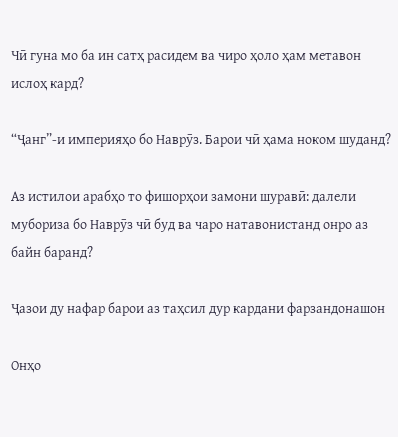Чӣ гуна мо ба ин сатҳ расидем ва чиро ҳоло ҳам метавон ислоҳ кард?

“Ҷанг”-и империяҳо бо Наврӯз. Барои чӣ ҳама ноком шуданд?

Аз истилои арабҳо то фишорҳои замони шуравӣ: далели мубориза бо Наврӯз чӣ буд ва чаро натавонистанд онро аз байн баранд?

Ҷазои ду нафар барои аз таҳсил дур кардани фарзандонашон

Онҳо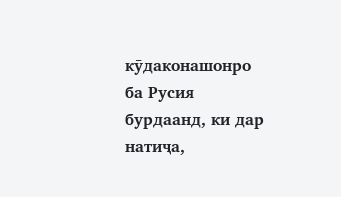кӯдаконашонро ба Русия бурдаанд, ки дар натиҷа,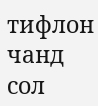тифлон чанд сол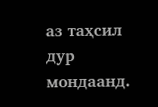аз таҳсил дур мондаанд.